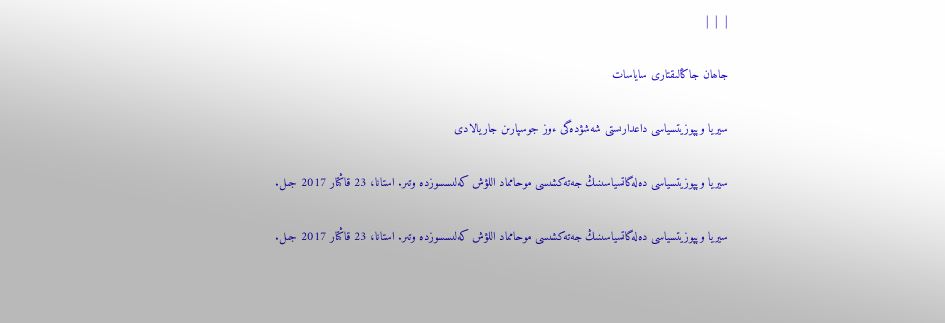|  |  |

جاھان جاڭالىقتارى ساياسات

سيريا وپپوزيتسياسى داعدارىستى شەشۋدەگى ءوز جوسپارىن جاريالادى

سيريا وپپوزيتسياسى دەلەگاتسياسىنىڭ جەتەكشىسى موحامماد اللۋش كەلىسسوزدە وتىر. استانا، 23 قاڭتار 2017 جىل.

سيريا وپپوزيتسياسى دەلەگاتسياسىنىڭ جەتەكشىسى موحامماد اللۋش كەلىسسوزدە وتىر. استانا، 23 قاڭتار 2017 جىل.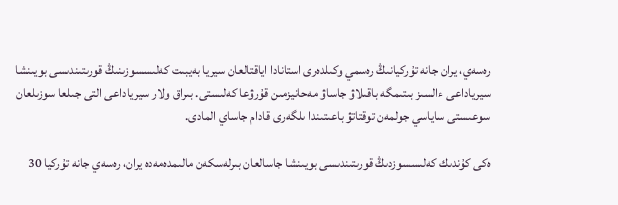رەسەي، يران جانە تۇركيانىڭ رەسمي وكىلدەرى استانادا اياقتالعان سيريا بەيبىت كەلىسسوزىنىڭ قورىتىندىسى بويىنشا سيرياداعى ءالسىز بىتىمگە باقىلاۋ جاساۋ مەحانيزمىن قۇرۋعا كەلىستى. بىراق ولار سيرياداعى التى جىلعا سوزىلعان سوعىستى ساياسي جولمەن توقتاتۋ باعىتىندا ىلگەرى قادام جاساي المادى.

ەكى كۇندىك كەلىسسوزدىڭ قورىتىندىسى بويىنشا جاسالعان بىرلەسكەن مالىمدەمەدە يران، رەسەي جانە تۇركيا 30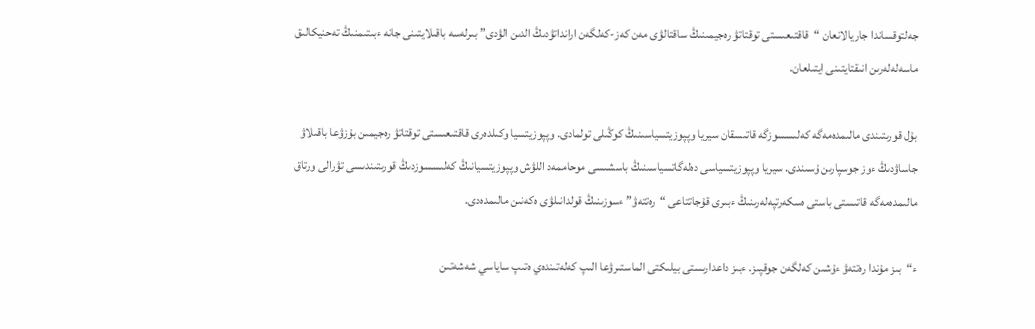جەلتوقساندا جاريالانعان “قاقتىعىستى توقتاتۋ رەجيمىنىڭ ساقتالۋى مەن كەز-كەلگەن ارانداتۋدىڭ الدىن الۋدى” بىرلەسە باقىلايتىنى جانە ءبىتىمنىڭ تەحنيكالىق ماسەلەلەرىن انىقتايتىنى ايتىلعان.

بۇل قورىتىندى مالىمدەمەگە كەلىسسوزگە قاتىسقان سيريا وپپوزيتسياسىنىڭ كوڭىلى تولمادى. وپپوزيتسيا وكىلدەرى قاقتىعىستى توقتاتۋ رەجيمىن بۇزۋعا باقىلاۋ جاساۋدىڭ ءوز جوسپارىن ۇسىندى. سيريا وپپوزيتسياسى دەلەگاتسياسىنىڭ باسشىسى موحاممەد اللۋش وپپوزيتسيانىڭ كەلىسسوزدىڭ قورىتىندىسى تۋرالى ورتاق مالىمدەمەگە قاتىستى باستى ەسكەرتپەلەرىنىڭ ءبىرى قۇجاتتاعى “رەتتەۋ” ءسوزىنىڭ قولدانىلۋى ەكەنىن مالىمدەدى.

ء“بىز مۇندا رەتتەۋ ءۇشىن كەلگەن جوقپىز. ءبىز داعدارىستى بيلىكتى الماستىرۋعا الىپ كەلەتىندەي ەتىپ ساياسي شەشەتىن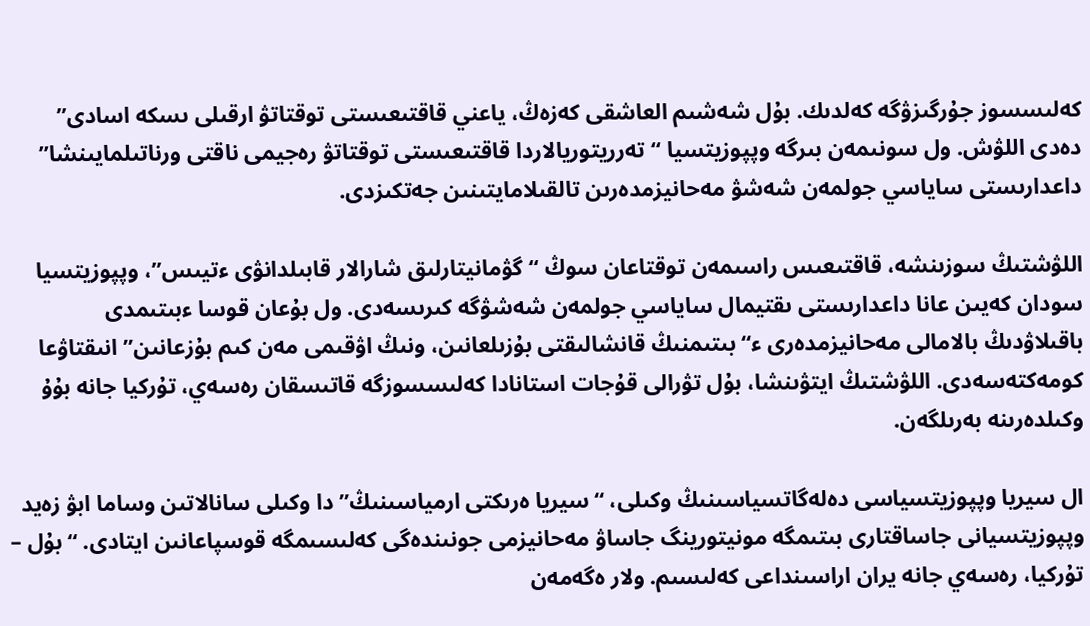كەلىسسوز جۇرگىزۋگە كەلدىك. بۇل شەشىم العاشقى كەزەڭ، ياعني قاقتىعىستى توقتاتۋ ارقىلى ىسكە اسادى” دەدى اللۋش. ول سونىمەن بىرگە وپپوزيتسيا “تەرريتوريالاردا قاقتىعىستى توقتاتۋ رەجيمى ناقتى ورناتىلمايىنشا” داعدارىستى ساياسي جولمەن شەشۋ مەحانيزمدەرىن تالقىلامايتىنىن جەتكىزدى.

اللۋشتىڭ سوزىنشە، قاقتىعىس راسىمەن توقتاعان سوڭ “گۋمانيتارلىق شارالار قابىلدانۋى ءتيىس”، وپپوزيتسيا سودان كەيىن عانا داعدارىستى ىقتيمال ساياسي جولمەن شەشۋگە كىرىسەدى. ول بۇعان قوسا ءبىتىمدى باقىلاۋدىڭ بالامالى مەحانيزمدەرى ء“بىتىمنىڭ قانشالىقتى بۇزىلعانىن، ونىڭ اۋقىمى مەن كىم بۇزعانىن” انىقتاۋعا كومەكتەسەدى. اللۋشتىڭ ايتۋىنشا، بۇل تۋرالى قۇجات استانادا كەلىسسوزگە قاتىسقان رەسەي، تۇركيا جانە بۇۇ وكىلدەرىنە بەرىلگەن.

ال سيريا وپپوزيتسياسى دەلەگاتسياسىنىڭ وكىلى، “سيريا ەرىكتى ارمياسىنىڭ” دا وكىلى سانالاتىن وساما ابۋ زەيد وپپوزيتسيانى جاساقتارى بىتىمگە مونيتورينگ جاساۋ مەحانيزمى جونىندەگى كەلىسىمگە قوسپاعانىن ايتادى. “بۇل – تۇركيا، رەسەي جانە يران اراسىنداعى كەلىسىم. ولار ەگەمەن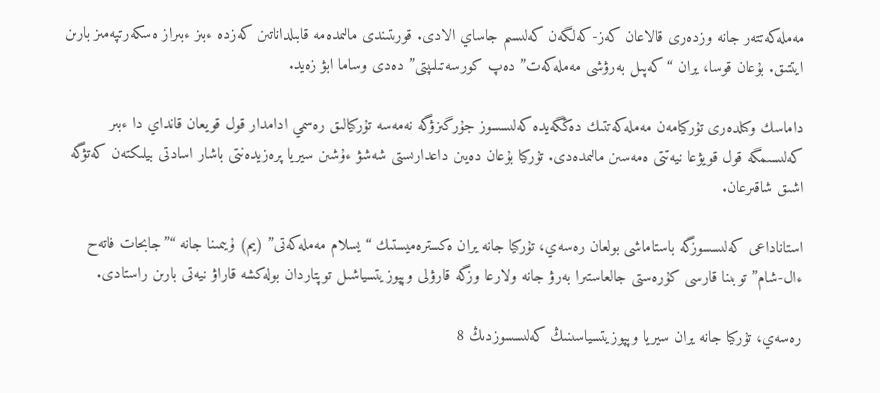مەملەكەتتەر جانە وزدەرى قالاعان كەز-كەلگەن كەلىسىم جاساي الادى. قورىتىندى مالىمدەمە قابىلداناتىن كەزدە ءبىز ءبىراز ەسكەرتپەمىز بارىن ايتتىق. بۇعان قوسا، يران “كەپىل بەرۋشى مەملەكەت” دەپ كورسەتىلىپتى” دەدى وساما ابۋ زەيد.

داماسك وكىلدەرى تۇركيامەن مەملەكەتتىك دەڭگەيدە كەلىسسوز جۇرگىزۋگە نەمەسە تۇركيالىق رەسمي ادامدار قول قويعان قانداي دا ءبىر كەلىسىمگە قول قويۋعا نيەتتى ەمەسىن مالىمدەدى. تۇركيا بۇعان دەيىن داعدارىستى شەشۋ ءۇشىن سيريا پرەزيدەنتى باشار اسادتى بيلىكتەن كەتۋگە اشىق شاقىرعان.

استاناداعى كەلىسسوزگە باستاماشى بولعان رەسەي، تۇركيا جانە يران ەكسترەميستىك “يسلام مەملەكەتى” (يم) ۇيىمىنا جانە “”جابحات فاتەح ءال-شام” توبىنا قارسى كۇرەستى جالعاستىرا بەرۋ جانە ولارعا وزگە قارۋلى وپپوزيتسياشىل توپتاردان بولەكشە قاراۋ نيەتى بارىن راستادى.

رەسەي، تۇركيا جانە يران سيريا وپپوزيتسياسىنىڭ كەلىسسوزدىڭ 8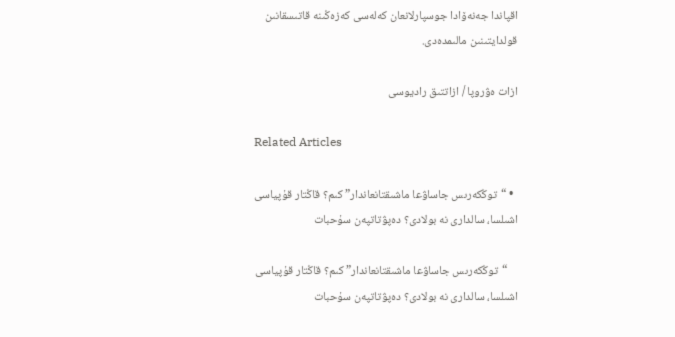اقپاندا جەنەۆادا جوسپارلانعان كەلەسى كەزەڭىنە قاتىسقانىن قولدايتىنىن مالىمدەدى.

ازات ەۋروپا / ازاتتىق راديوسى

Related Articles

  • “توڭكەرىس جاساۋعا ماشىقتانعاندار” كىم؟ قاڭتار قۇپياسى اشىلسا، سالدارى نە بولادى؟ دەپۋتاتپەن سۇحبات

    “توڭكەرىس جاساۋعا ماشىقتانعاندار” كىم؟ قاڭتار قۇپياسى اشىلسا، سالدارى نە بولادى؟ دەپۋتاتپەن سۇحبات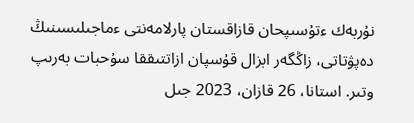نۇربەك ءتۇسىپحان قازاقستان پارلامەنتى ءماجىلىسىنىڭ دەپۋتاتى، زاڭگەر ابزال قۇسپان ازاتتىققا سۇحبات بەرىپ وتىر. استانا، 26 قازان، 2023 جىل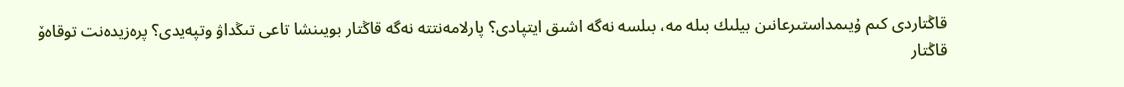قاڭتاردى كىم ۇيىمداستىرعانىن بيلىك بىلە مە، بىلسە نەگە اشىق ايتپادى؟ پارلامەنتتە نەگە قاڭتار بويىنشا تاعى تىڭداۋ وتپەيدى؟ پرەزيدەنت توقاەۆ قاڭتار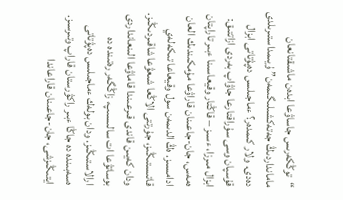“توڭكەرىس جاساۋعا ابدەن ماشىقتانعان مامانداردىڭ جەتەكشىلىگىمەن” ۇيىمداستىرىلدى دەدى. ولار كىمدەر؟ ءماجىلىس دەپۋتاتى ابزال قۇسپان وسى سۇراقتارعا جاۋاپ بەردى ازاتتىق: ابزال مىرزا، ءسىز – قاڭتار وقيعاسىنا ءبىر تاراپتان ەمەس، جان-جاعىنان قاراۋعا مۇمكىندىك العان ادامسىز. ەڭ الدىمەن سول وقيعاعا تىكەلەي قاتىستىڭىز، جۇرتتى الاڭعا شىعۋعا شاقىردىڭىز. ودان كەيىن قاندى قىرعىندا قاماۋعا الىنعانداردى بوساتۋعا ات سالىسىپ، زاڭگەر رەتىندە دە ارالاستىڭىز. ودان بولەك ءماجىلىس دەپۋتاتى ەسەبىندە دە جاڭا ءبىر راكۋرستان قاراپ وتىرسىز. ايتىڭىزشى، جان-جاعىنان قاراعاندا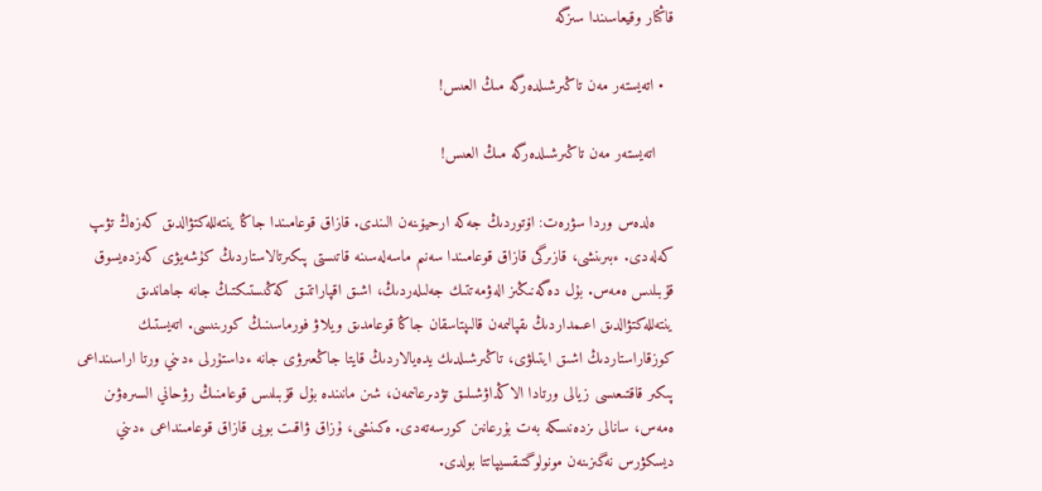قاڭتار وقيعاسىندا سىزگە

  • اتەيستەر مەن تاڭىرشىلدەرگە مىڭ العىس!

    اتەيستەر مەن تاڭىرشىلدەرگە مىڭ العىس!

    ەلدەس وردا سۋرەت: اۆتوردىڭ جەكە ارحيۆىنەن الىندى. قازاق قوعامىندا جاڭا ينتەللەكتۋالدىق كەزەڭ تۋىپ كەلەدى. ءبىرىنشى، قازىرگى قازاق قوعامىندا سەنىم ماسەلەسىنە قاتىستى پىكىرتالاستاردىڭ كۇشەيۋى كەزدەيسوق قۇبىلىس ەمەس. بۇل دەگەنىڭىز الەۋمەتتىك جەلىلەردىڭ، اشىق اقپاراتتىق كەڭىستىكتىڭ جانە جاھاندىق ينتەللەكتۋالدىق اعىمداردىڭ ىقپالىمەن قالىپتاسقان جاڭا قوعامدىق ويلاۋ فورماسىنىڭ كورىنىسى. اتەيستىك كوزقاراستاردىڭ اشىق ايتىلۋى، تاڭىرشىلدىك يدەيالاردىڭ قايتا جاڭعىرۋى جانە ءداستۇرلى ءدىني ورتا اراسىنداعى پىكىر قاقتىعىسى زيالى ورتادا الاڭداۋشىلىق تۋدىرعانىمەن، شىن مانىندە بۇل قۇبىلىس قوعامنىڭ رۋحاني السىرەۋىن ەمەس، سانالى ىزدەنىسكە بەت بۇرعانىن كورسەتەدى. ەكىنشى، ۇزاق ۋاقىت بويى قازاق قوعامىنداعى ءدىني ديسكۋرس نەگىزىنەن مونولوگتىقسيپاتتا بولدى.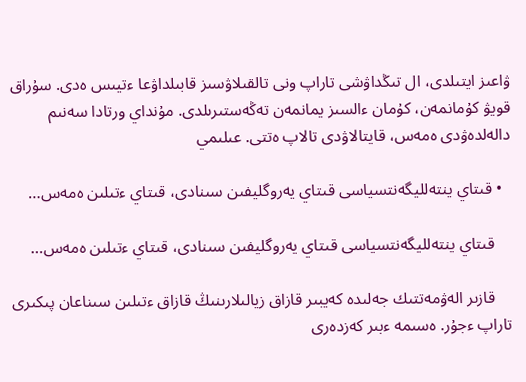ۋاعىز ايتىلدى، ال تىڭداۋشى تاراپ ونى تالقىلاۋسىز قابىلداۋعا ءتيىس ەدى. سۇراق قويۋ كۇمانمەن، كۇمان ءالسىز يمانمەن تەڭەستىرىلدى. مۇنداي ورتادا سەنىم دالەلدەۋدى ەمەس، قايتالاۋدى تالاپ ەتتى. عىلىمي

  • قىتاي ينتەلليگەنتسياسى قىتاي يەروگليفىن سىنادى، قىتاي ءتىلىن ەمەس…

    قىتاي ينتەلليگەنتسياسى قىتاي يەروگليفىن سىنادى، قىتاي ءتىلىن ەمەس…

    قازىر الەۋمەتتىك جەلىدە كەيبىر قازاق زيالىلارىنىڭ قازاق ءتىلىن سىناعان پىكىرى تاراپ ءجۇر. ەسىمە ءبىر كەزدەرى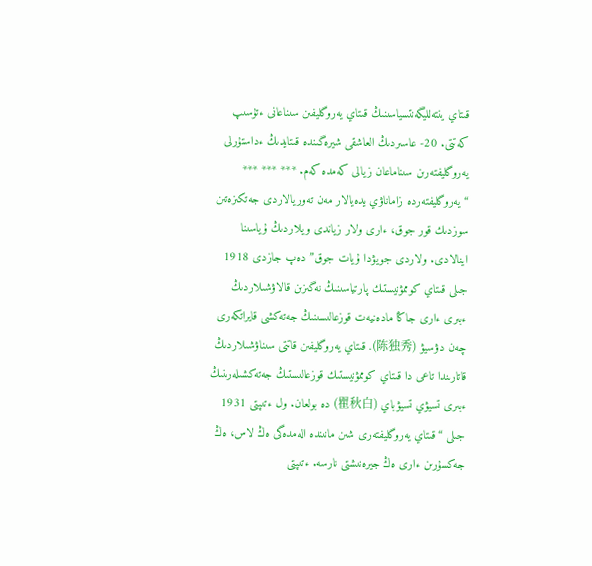قىتاي ينتەلليگەنتسياسىنىڭ قىتاي يەروگليفىن سىناعانى ءتۇسىپ كەتتى. 20- عاسىردىڭ العاشقى شيرەگىندە قىتايدىڭ ءداستۇرلى يەروگليفتەرىن سىناماعان زيالى كەمدە كەم. *** *** *** “يەروگليفتەردە زاماناۋي يدەيالار مەن تەوريالاردى جەتكىزەتىن سوزدىك قور جوق، ءارى ولار زياندى ويلاردىڭ ۇياسىنا اينالادى. ولاردى جويۋدا ۇيات جوق” دەپ جازدى 1918 جىلى قىتاي كوممۋنيستىك پارتياسىنىڭ نەگىزىن قالاۋشىلاردىڭ ءبىرى ءارى جاڭا مادەنيەت قوزعالىسىنىڭ جەتەكشى قايراتكەرى چەن دۋسيۋ (陈独秀). قىتاي يەروگليفىن قاتتى سىناۋشىلاردىڭ قاتارىندا تاعى دا قىتاي كوممۋنيستىك قوزعالىستىڭ جەتەكشىلەرىنىڭ ءبىرى تسيۋي تسيۋباي (瞿秋白) دە بولعان. ول ءتىپتى 1931 جىلى “قىتاي يەروگليفتەرى شىن مانىندە الەمدەگى ەڭ لاس، ەڭ جەكسۇرىن ءارى ەڭ جيرەنىشتى نارسە. ءتىپتى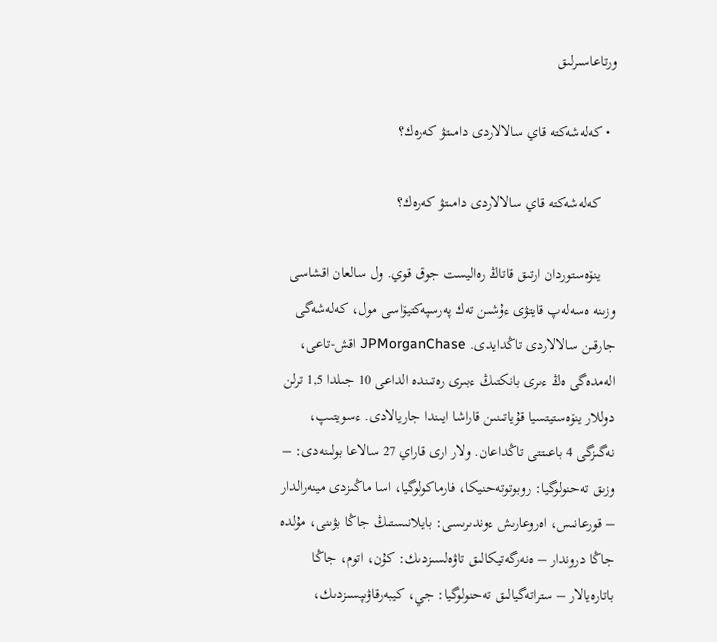ورتاعاسىرلىق

  • كەلەشەكتە قاي سالالاردى دامىتۋ كەرەك؟

    كەلەشەكتە قاي سالالاردى دامىتۋ كەرەك؟

    ينۆەستوردان ارتىق قاتاڭ رەاليست جوق قوي. ول سالعان اقشاسى وزىنە ەسەلەپ قايتۋى ءۇشىن تەك پەرسپەكتيۆاسى مول، كەلەشەگى جارقىن سالالاردى تاڭدايدى. JPMorganChase اقش-تاعى، الەمدەگى ەڭ ءىرى بانكتىڭ ءبىرى رەتىندە الداعى 10 جىلدا 1,5 ترلن دوللار ينۆەستيتسيا قۇياتىنىن قاراشا ايىندا جاريالادى. ءسويتىپ، نەگىزگى 4 باعىتتى تاڭداعان. ولار ارى قاراي 27 سالاعا بولىنەدى: – وزىق تەحنولوگيا: روبوتوتەحنيكا، فارماكولوگيا، اسا ماڭىزدى مينەرالدار – قورعانىس، اەروعارىش ءوندىرىسى: بايلانىستىڭ جاڭا بۋىنى، مۇلدە جاڭا دروندار – ەنەرگەتيكالىق تاۋەلسىزدىك: كۇن، اتوم، جاڭا باتارەيالار – ستراتەگيالىق تەحنولوگيا: جي، كيبەرقاۋىپسىزدىك،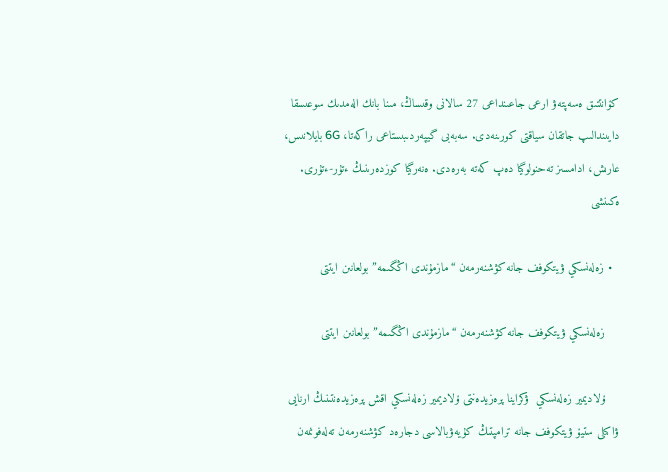كۆانتتىق ەسەپتەۋ ارعى جاعىنداعى 27 سالانى وقىساڭ، مىنا بانك الەمدىك سوعىسقا دايىندالىپ جاتقان سياقتى كورىنەدى. سەبەبى گيپەردىبىستاعى راكەتا، 6G بايلانىس، عارىش، ادامسىز تەحنولوگيا دەپ كەتە بەرەدى. ەنەرگيا كوزدەرىنىڭ ءتۇر-ءتۇرى. ەكىنشى

  • زەلەنسكي ۋيتكوفف جانە كۋشنەرمەن “مازمۇندى اڭگىمە” بولعانىن ايتتى

    زەلەنسكي ۋيتكوفف جانە كۋشنەرمەن “مازمۇندى اڭگىمە” بولعانىن ايتتى

    ۆلاديمير زەلەنسكي  ۋكراينا پرەزيدەنتى ۆلاديمير زەلەنسكي اقش پرەزيدەنتىنىڭ ارنايى ۋاكىلى ستيۆ ۋيتكوفف جانە ترامپتىڭ كۇيەۋبالاسى دجارەد كۋشنەرمەن تەلەفونمەن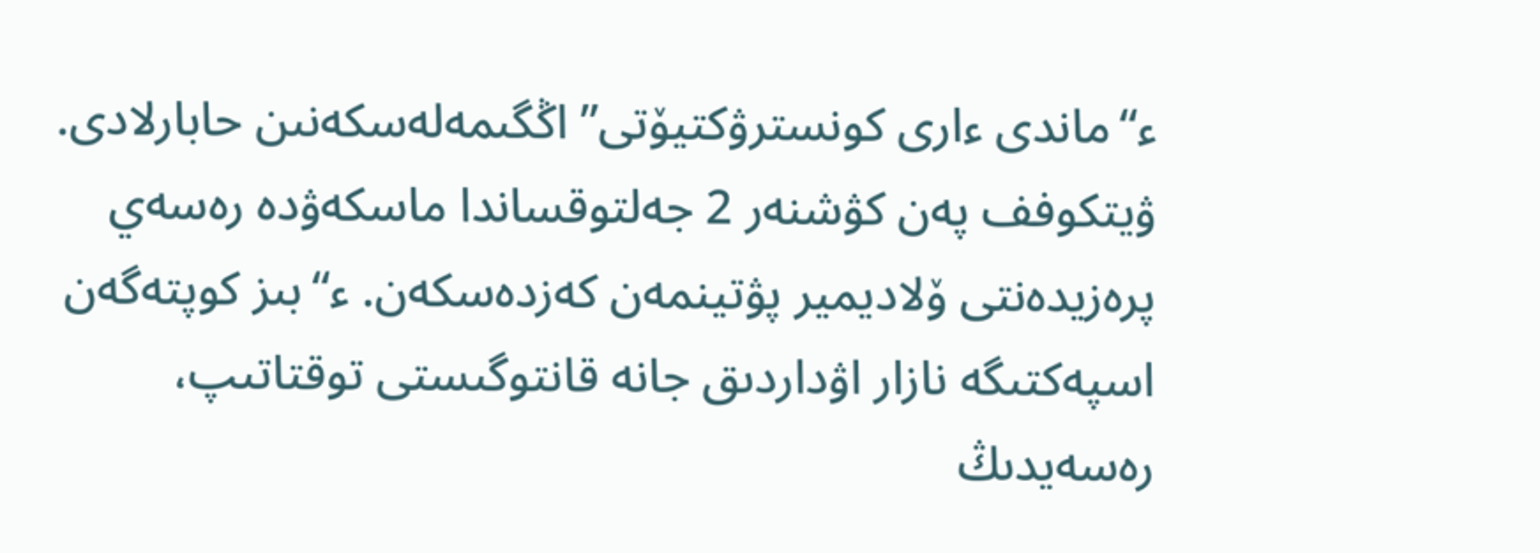ء“ماندى ءارى كونسترۋكتيۆتى” اڭگىمەلەسكەنىن حابارلادى. ۋيتكوفف پەن كۋشنەر 2 جەلتوقساندا ماسكەۋدە رەسەي پرەزيدەنتى ۆلاديمير پۋتينمەن كەزدەسكەن. ء“بىز كوپتەگەن اسپەكتىگە نازار اۋداردىق جانە قانتوگىستى توقتاتىپ، رەسەيدىڭ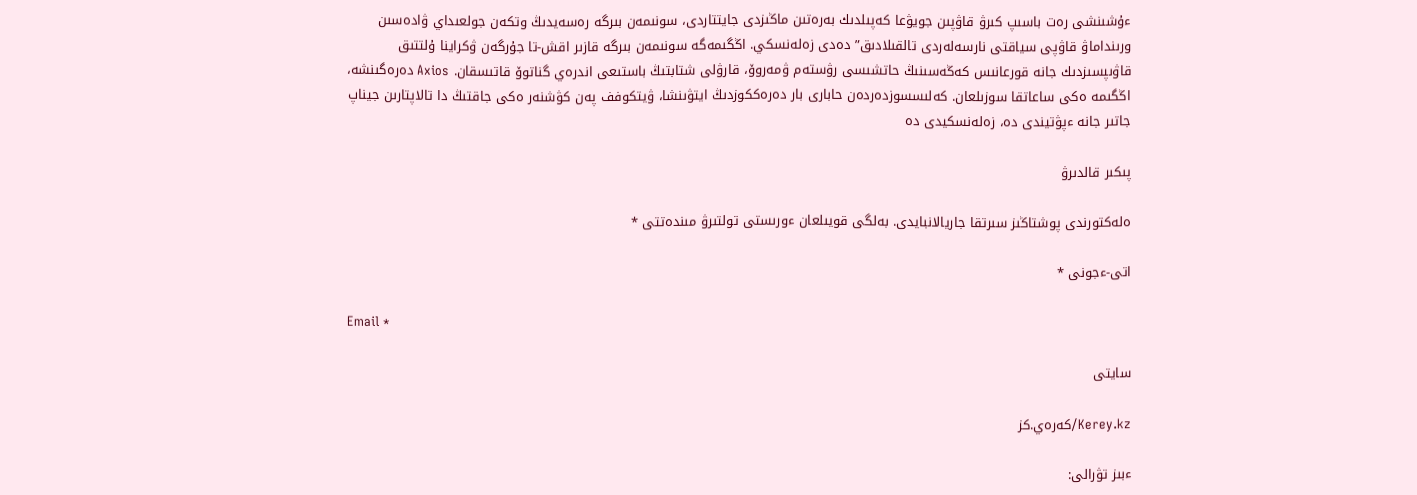ءۇشىنشى رەت باسىپ كىرۋ قاۋپىن جويۋعا كەپىلدىك بەرەتىن ماڭىزدى جايتتاردى، سونىمەن بىرگە رەسەيدىڭ وتكەن جولعىداي ۋادەسىن ورىنداماۋ قاۋپى سياقتى نارسەلەردى تالقىلادىق” دەدى زەلەنسكي. اڭگىمەگە سونىمەن بىرگە قازىر اقش-تا جۇرگەن ۋكراينا ۇلتتىق قاۋىپسىزدىك جانە قورعانىس كەڭەسىنىڭ حاتشىسى رۋستەم ۋمەروۆ، قارۋلى شتابتىڭ باستىعى اندرەي گناتوۆ قاتىسقان. Axios دەرەگىنشە، اڭگىمە ەكى ساعاتقا سوزىلعان. كەلىسسوزدەردەن حابارى بار دەرەككوزدىڭ ايتۋىنشا، ۋيتكوفف پەن كۋشنەر ەكى جاقتىڭ دا تالاپتارىن جيناپ جاتىر جانە ءپۋتيندى دە، زەلەنسكيدى دە

پىكىر قالدىرۋ

ەلەكتورندى پوشتاڭىز سىرتقا جاريالانبايدى. بەلگى قويىلعان ءورىستى تولتىرۋ مىندەتتى *

اتى-ءجونى *

Email *

سايتى

Kerey.kz/كەرەي.كز

ءبىز تۋرالى: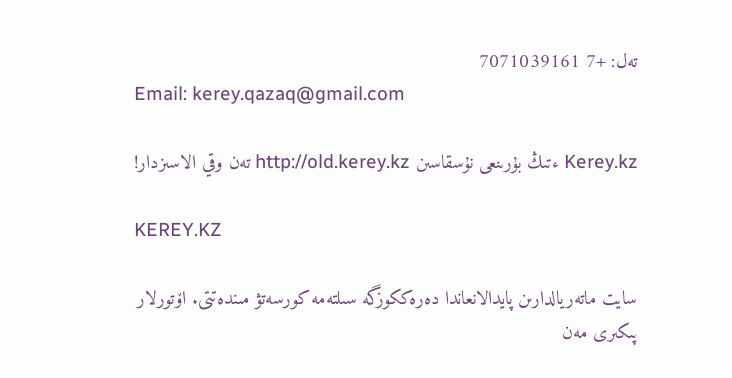تەل: +7 7071039161
Email: kerey.qazaq@gmail.com

Kerey.kz ءتىڭ بۇرىنعى نۇسقاسىن http://old.kerey.kz تەن وقي الاسىزدار!

KEREY.KZ

سايت ماتەريالدارىن پايدالانعاندا دەرەككوزگە سىلتەمە كورسەتۋ مىندەتتى. اۆتورلار پىكىرى مەن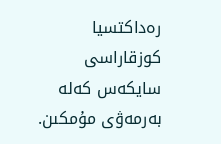رەداكتسيا كوزقاراسى سايكەس كەلە بەرمەۋى مۇمكىن.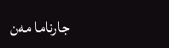جارناما مەن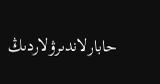حابارلاندىرۋلاردىڭ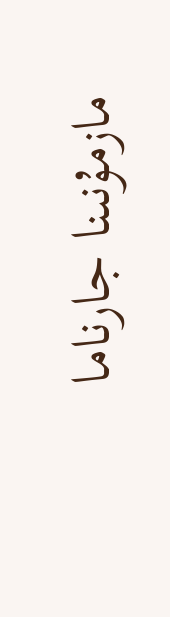مازمۇنىنا جارناما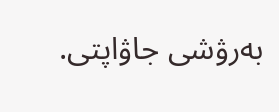بەرۋشى جاۋاپتى.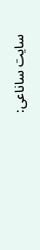سايت ساناعى: